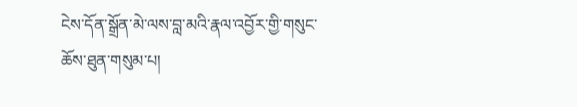ངེས་དོན་སྒྲོན་མེ་ལས་བླ་མའི་རྣལ་འབྱོར་གྱི་གསུང་ཆོས་ཐུན་གསུམ་པ།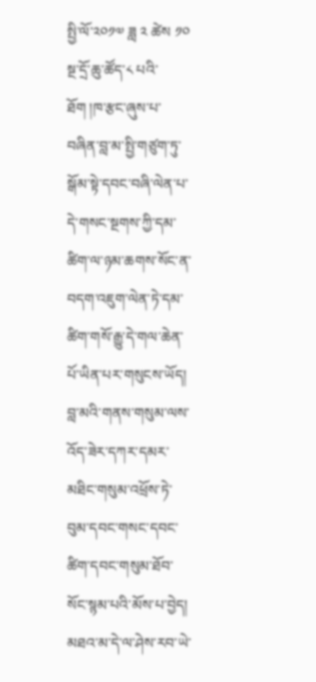སྤྱི་ལོ་༢༠༡༧ ཟླ ༢ ཚེས ༡༠ སྔ་དྲོ་ཆུ་ཚོད་༨ པའི་ཐོག །ཁ་རྩང་ཞུས་པ་བཞིན་བླ་མ་སྤྱི་གཙུག་ཏུ་སྒོམ་སྟེ་དབང་བཞི་ལེན་པ་དེ་གསང་སྔགས་ཀྱི་དམ་ཚིག་ལ་ཉམ་ཆགས་སོང་ན་བདག་འཇུག་ལེན་ཏེ་དམ་ཚིག་གསོ་རྒྱུ་དེ་གལ་ཆེན་པོ་ཡིན་པར་གསུངས་ཡོད། བླ་མའི་གནས་གསུམ་ལས་འོད་ཟེར་དཀར་དམར་མཐིང་གསུམ་འཕྲོས་ཏེ་བུམ་དབང་གསང་དབང་ཚིག་དབང་གསུམ་ཐོབ་སོང་སྙམ་པའི་མོས་པ་བྱེད། མཐའ་མ་དེ་ལ་ཤེས་རབ་ཡེ་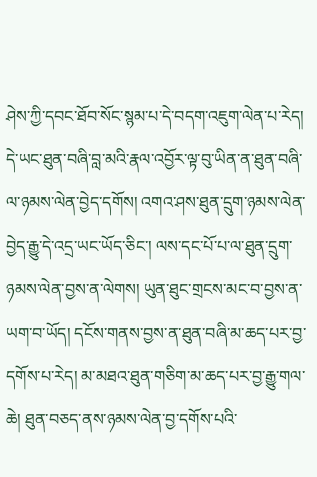ཤེས་ཀྱི་དབང་ཐོབ་སོང་སྙམ་པ་དེ་བདག་འཇུག་ལེན་པ་རེད། དེ་ཡང་ཐུན་བཞི་བླ་མའི་རྣལ་འབྱོར་ལྟ་བུ་ཡིན་ན་ཐུན་བཞི་ལ་ཉམས་ལེན་བྱེད་དགོས། འགའ་ཤས་ཐུན་དྲུག་ཉམས་ལེན་བྱེད་རྒྱུ་དེ་འདྲ་ཡང་ཡོད་ཅིང་། ལས་དང་པོ་པ་ལ་ཐུན་དྲུག་ཉམས་ལེན་བྱས་ན་ལེགས། ཡུན་ཐུང་གྲངས་མང་བ་བྱས་ན་ཡག་བ་ཡོད། དངོས་གནས་བྱས་ན་ཐུན་བཞི་མ་ཆད་པར་བྱ་དགོས་པ་རེད། མ་མཐའ་ཐུན་གཅིག་མ་ཆད་པར་བྱ་རྒྱུ་གལ་ཆེ། ཐུན་བཅད་ནས་ཉམས་ལེན་བྱ་དགོས་པའི་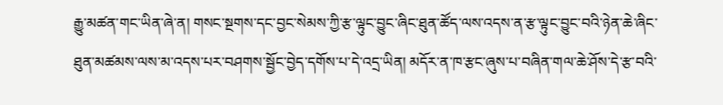རྒྱུ་མཚན་གང་ཡིན་ཞེ་ན། གསང་སྔགས་དང་བྱང་སེམས་ཀྱི་རྩ་ལྟུང་བྱུང་ཞིང་ཐུན་ཚོད་ལས་འདས་ན་རྩ་ལྟུང་བྱུང་བའི་ཉེན་ཆེ་ཞིང་ཐུན་མཚམས་ལས་མ་འདས་པར་བཤགས་སྦྱོང་བྱེད་དགོས་པ་དེ་འདྲ་ཡིན། མདོར་ན་ཁ་རྩང་ཞུས་པ་བཞིན་གལ་ཆེ་ཤོས་དེ་རྩ་བའི་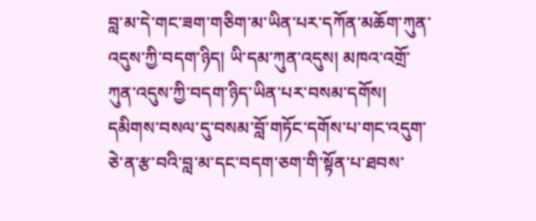བླ་མ་དེ་གང་ཟག་གཅིག་མ་ཡིན་པར་དཀོན་མཆོག་ཀུན་འདུས་ཀྱི་བདག་ཉིད། ཡི་དམ་ཀུན་འདུས། མཁའ་འགྲོ་ཀུན་འདུས་ཀྱི་བདག་ཉིད་ཡིན་པར་བསམ་དགོས། དམིགས་བསལ་དུ་བསམ་བློ་གཏོང་དགོས་པ་གང་འདུག་ཅེ་ན་རྩ་བའི་བླ་མ་དང་བདག་ཅག་གི་སྟོན་པ་ཐབས་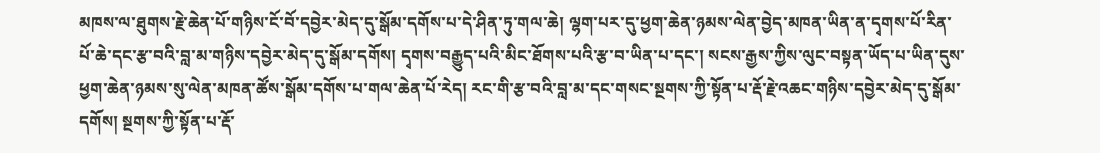མཁས་ལ་ཐུགས་རྗེ་ཆེན་པོ་གཉིས་ངོ་བོ་དབྱེར་མེད་དུ་སྒོམ་དགོས་པ་དེ་ཤིན་ཏུ་གལ་ཆེ། ལྷག་པར་དུ་ཕྱག་ཆེན་ཉམས་ལེན་བྱེད་མཁན་ཡིན་ན་དྭགས་པོ་རིན་པོ་ཆེ་དང་རྩ་བའི་བླ་མ་གཉིས་དབྱེར་མེད་དུ་སྒོམ་དགོས། དྭགས་བརྒྱུད་པའི་མིང་ཐོགས་པའི་རྩ་བ་ཡིན་པ་དང་། སངས་རྒྱས་ཀྱིས་ལུང་བསྟན་ཡོད་པ་ཡིན་དུས་ཕྱག་ཆེན་ཉམས་སུ་ལེན་མཁན་ཚོས་སྒོམ་དགོས་པ་གལ་ཆེན་པོ་རེད། རང་གི་རྩ་བའི་བླ་མ་དང་གསང་སྔགས་ཀྱི་སྟོན་པ་རྡོ་རྗེ་འཆང་གཉིས་དབྱེར་མེད་དུ་སྒོམ་དགོས། སྔགས་ཀྱི་སྟོན་པ་རྡོ་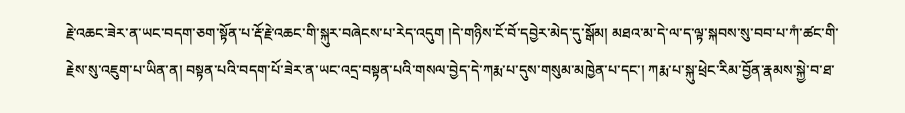རྗེ་འཆང་ཟེར་ན་ཡང་བདག་ཅག་སྟོན་པ་རྡོ་རྗེ་འཆང་གི་སྐུར་བཞེངས་པ་རེད་འདུག །དེ་གཉིས་ངོ་བོ་དབྱེར་མེད་དུ་སྒོམ། མཐའ་མ་དེ་ལ་ད་ལྟ་སྐབས་སུ་བབ་པ་ཀཾ་ཚང་གི་རྗེས་སུ་འཇུག་པ་ཡིན་ན། བསྟན་པའི་བདག་པོ་ཟེར་ན་ཡང་འདྲ་བསྟན་པའི་གསལ་བྱེད་དེ་ཀརྨ་པ་དུས་གསུམ་མཁྱེན་པ་དང་། ཀརྨ་པ་སྐུ་ཕྲེང་རིམ་བྱོན་རྣམས་སྐྱེ་བ་ཐ་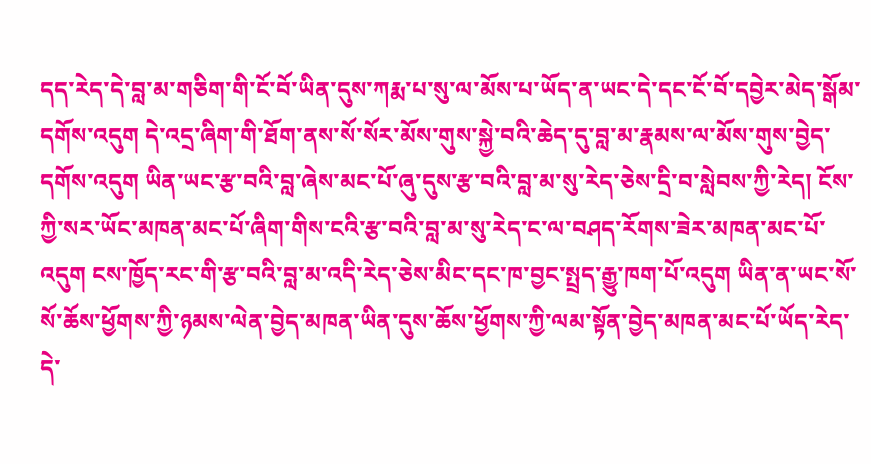དད་རེད་དེ་བླ་མ་གཅིག་གི་ངོ་བོ་ཡིན་དུས་ཀརྨ་པ་སུ་ལ་མོས་པ་ཡོད་ན་ཡང་དེ་དང་ངོ་བོ་དབྱེར་མེད་སྒོམ་དགོས་འདུག དེ་འདྲ་ཞིག་གི་ཐོག་ནས་སོ་སོར་མོས་གུས་སྐྱེ་བའི་ཆེད་དུ་བླ་མ་རྣམས་ལ་མོས་གུས་བྱེད་དགོས་འདུག ཡིན་ཡང་རྩ་བའི་བླ་ཞེས་མང་པོ་ཞུ་དུས་རྩ་བའི་བླ་མ་སུ་རེད་ཅེས་དྲི་བ་སླེབས་ཀྱི་རེད། ངོས་ཀྱི་སར་ཡོང་མཁན་མང་པོ་ཞིག་གིས་ངའི་རྩ་བའི་བླ་མ་སུ་རེད་ང་ལ་བཤད་རོགས་ཟེར་མཁན་མང་པོ་འདུག ངས་ཁྱོད་རང་གི་རྩ་བའི་བླ་མ་འདི་རེད་ཅེས་མིང་དང་ཁ་བྱང་སྤྲད་རྒྱུ་ཁག་པོ་འདུག ཡིན་ན་ཡང་སོ་སོ་ཆོས་ཕྱོགས་ཀྱི་ཉམས་ལེན་བྱེད་མཁན་ཡིན་དུས་ཆོས་ཕྱོགས་ཀྱི་ལམ་སྟོན་བྱེད་མཁན་མང་པོ་ཡོད་རེད་དེ་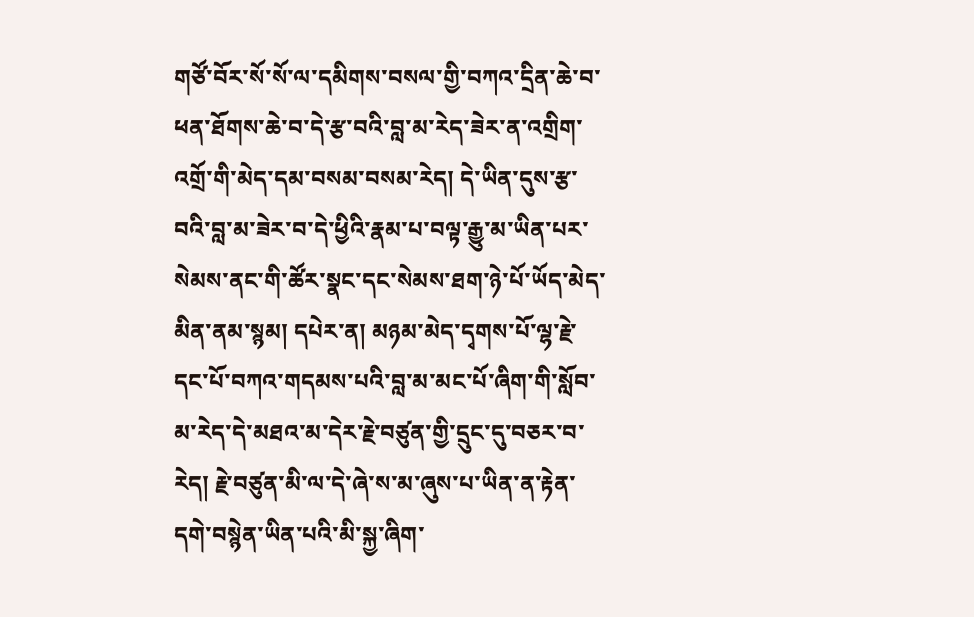གཙོ་བོར་སོ་སོ་ལ་དམིགས་བསལ་གྱི་བཀའ་དྲིན་ཆེ་བ་ཕན་ཐོགས་ཆེ་བ་དེ་རྩ་བའི་བླ་མ་རེད་ཟེར་ན་འགྲིག་འགྲོ་གི་མེད་དམ་བསམ་བསམ་རེད། དེ་ཡིན་དུས་རྩ་བའི་བླ་མ་ཟེར་བ་དེ་ཕྱིའི་རྣམ་པ་བལྟ་རྒྱུ་མ་ཡིན་པར་སེམས་ནང་གི་ཚོར་སྣང་དང་སེམས་ཐག་ཉེ་པོ་ཡོད་མེད་མིན་ནམ་སྙམ། དཔེར་ན། མཉམ་མེད་དྭགས་པོ་ལྷ་རྗེ་དང་པོ་བཀའ་གདམས་པའི་བླ་མ་མང་པོ་ཞིག་གི་སློབ་མ་རེད་དེ་མཐའ་མ་དེར་རྗེ་བཙུན་གྱི་དྲུང་དུ་བཅར་བ་རེད། རྗེ་བཙུན་མི་ལ་དེ་ཞེ་ས་མ་ཞུས་པ་ཡིན་ན་རྟེན་དགེ་བསྙེན་ཡིན་པའི་མི་སྐྱ་ཞིག་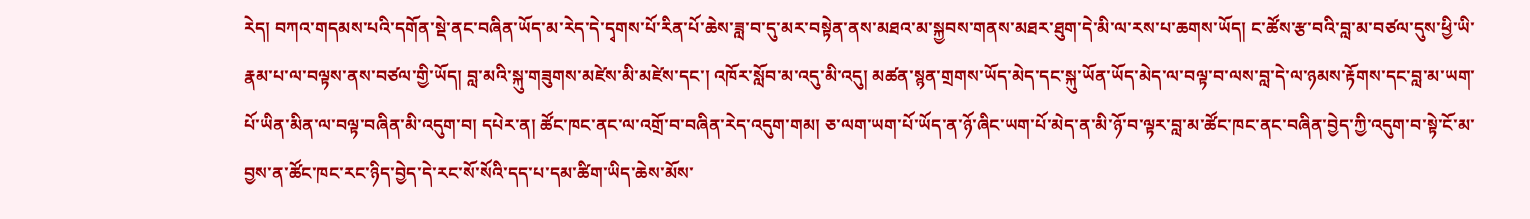རེད། བཀའ་གདམས་པའི་དགོན་སྡེ་ནང་བཞིན་ཡོད་མ་རེད་དེ་དྭགས་པོ་རིན་པོ་ཆེས་ཟླ་བ་དུ་མར་བསྟེན་ནས་མཐའ་མ་སྐྱབས་གནས་མཐར་ཐུག་དེ་མི་ལ་རས་པ་ཆགས་ཡོད། ང་ཚོས་རྩ་བའི་བླ་མ་བཙལ་དུས་ཕྱི་ཡི་རྣམ་པ་ལ་བལྟས་ནས་བཙལ་གྱི་ཡོད། བླ་མའི་སྐུ་གཟུགས་མཛེས་མི་མཛེས་དང་། འཁོར་སློབ་མ་འདུ་མི་འདུ། མཚན་སྙན་གྲགས་ཡོད་མེད་དང་སྐུ་ཡོན་ཡོད་མེད་ལ་བལྟ་བ་ལས་བླ་དེ་ལ་ཉམས་རྟོགས་དང་བླ་མ་ཡག་པོ་ཡིན་མིན་ལ་བལྟ་བཞིན་མི་འདུག་བ། དཔེར་ན། ཚོང་ཁང་ནང་ལ་འགྲོ་བ་བཞིན་རེད་འདུག་གམ། ཅ་ལག་ཡག་པོ་ཡོད་ན་ཉོ་ཞིང་ཡག་པོ་མེད་ན་མི་ཉོ་བ་ལྟར་བླ་མ་ཚོང་ཁང་ནང་བཞིན་བྱེད་ཀྱི་འདུག་བ་སྟེ་ངོ་མ་བྱས་ན་ཚོང་ཁང་རང་ཉིད་བྱེད་དེ་རང་སོ་སོའི་དད་པ་དམ་ཚིག་ཡིད་ཆེས་མོས་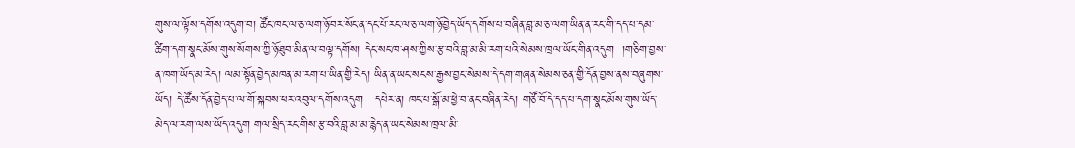གུས་ལ་ལྟོས་དགོས་འདུག་བ། ཚོང་ཁང་ལ་ཅ་ལག་ཉོ་བར་སོང་ན་དང་པོ་རང་ལ་ཅ་ལག་ཉོ་བྱེད་ཡོད་དགོས་པ་བཞིན་བླ་མ་ཅ་ལག་ཡིན་ན་རང་གི་དད་པ་དམ་ཚིག་དག་སྣང་མོས་གུས་སོགས་ཀྱི་ཉོ་ཐུབ་མིན་ལ་བལྟ་དགོས། དེང་སང་ཁ་ཤས་ཀྱིས་རྩ་བའི་བླ་མ་མི་རག་པའི་སེམས་ཁྲལ་ཡོང་གིན་འདུག  །གཅིག་བྱས་ན་ཁག་ཡོད་མ་རེད། ལམ་སྟོན་བྱེད་མཁན་མ་རག་པ་ཡིན་གྱི་རེད། ཡིན་ན་ཡང་སངས་རྒྱས་བྱང་སེམས་དེ་དག་གཞན་སེམས་ཅན་གྱི་དོན་བྱས་ནས་བཞུགས་ཡོད། དེ་ཚོས་དོན་བྱེད་པ་ལ་གོ་སྐབས་ཕར་འབུལ་དགོས་འདུག   དཔེར་ན། ཁང་པ་སྒོ་མ་ཕྱེ་བ་ནང་བཞིན་རེད། གཙོ་བོ་དེ་དད་པ་དག་སྣང་མོས་གུས་ཡོད་མེད་ལ་རག་ལས་ཡོད་འདུག གལ་སྲིད་རང་གིས་རྩ་བའི་བླ་མ་མ་རྙེད་ན་ཡང་སེམས་ཁྲལ་མི་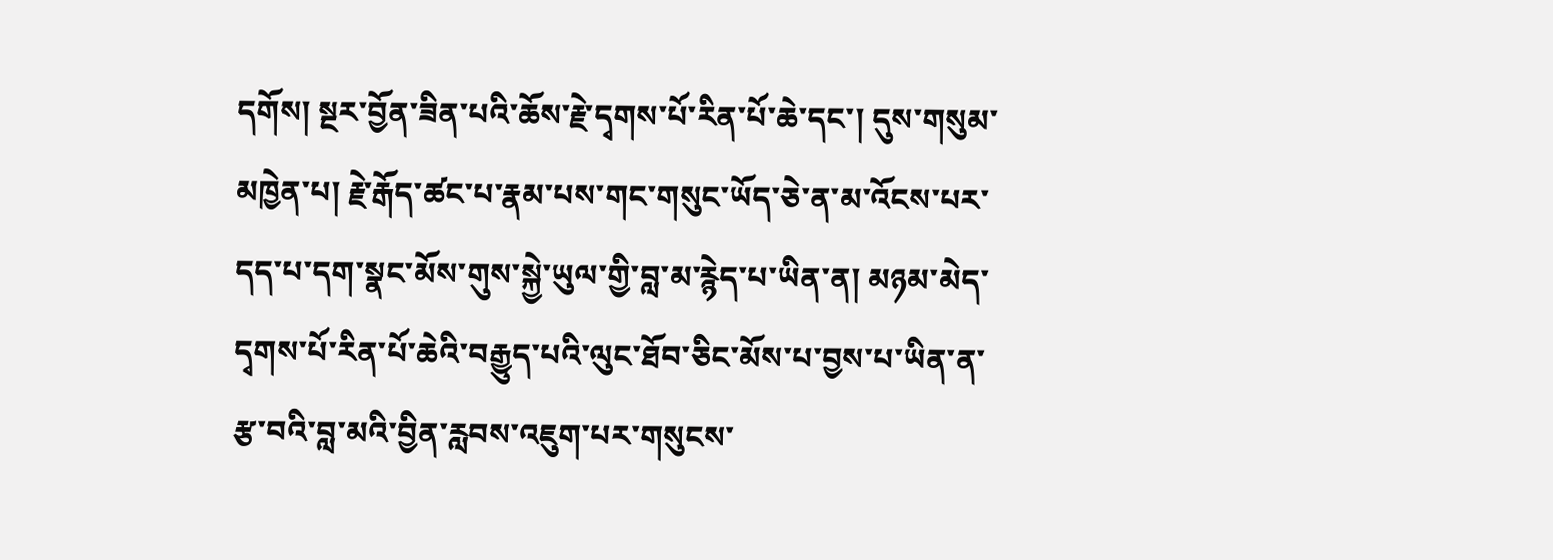དགོས། སྔར་བྱོན་ཟིན་པའི་ཆོས་རྗེ་དྭགས་པོ་རིན་པོ་ཆེ་དང་། དུས་གསུམ་མཁྱེན་པ། རྗེ་རྒོད་ཚང་པ་རྣམ་པས་གང་གསུང་ཡོད་ཅེ་ན་མ་འོངས་པར་དད་པ་དག་སྣང་མོས་གུས་སྐྱེ་ཡུལ་གྱི་བླ་མ་རྙེད་པ་ཡིན་ན། མཉམ་མེད་དྭགས་པོ་རིན་པོ་ཆེའི་བརྒྱུད་པའི་ལུང་ཐོབ་ཅིང་མོས་པ་བྱས་པ་ཡིན་ན་རྩ་བའི་བླ་མའི་བྱིན་རླབས་འཇུག་པར་གསུངས་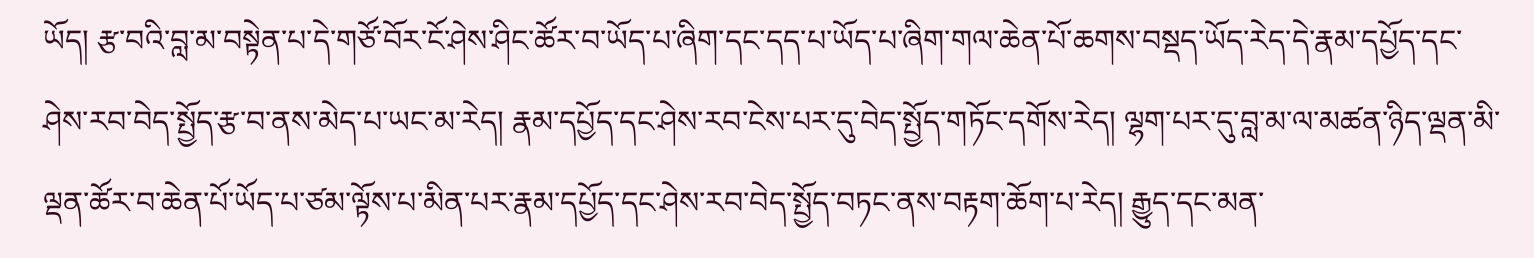ཡོད། རྩ་བའི་བླ་མ་བསྟེན་པ་དེ་གཙོ་བོར་ངོ་ཤེས་ཤིང་ཚོར་བ་ཡོད་པ་ཞིག་དང་དད་པ་ཡོད་པ་ཞིག་གལ་ཆེན་པོ་ཆགས་བསྡད་ཡོད་རེད་དེ་རྣམ་དཔྱོད་དང་ཤེས་རབ་བེད་སྤྱོད་རྩ་བ་ནས་མེད་པ་ཡང་མ་རེད། རྣམ་དཔྱོད་དང་ཤེས་རབ་ངེས་པར་དུ་བེད་སྤྱོད་གཏོང་དགོས་རེད། ལྷག་པར་དུ་བླ་མ་ལ་མཚན་ཉིད་ལྡན་མི་ལྡན་ཚོར་བ་ཆེན་པོ་ཡོད་པ་ཙམ་ལྟོས་པ་མིན་པར་རྣམ་དཔྱོད་དང་ཤེས་རབ་བེད་སྤྱོད་བཏང་ནས་བརྟག་ཆོག་པ་རེད། རྒྱུད་དང་མན་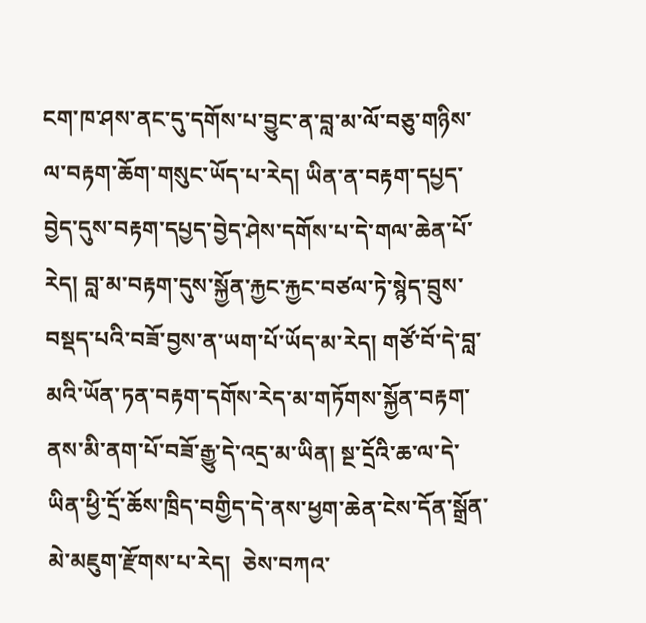ངག་ཁ་ཤས་ནང་དུ་དགོས་པ་བྱུང་ན་བླ་མ་ལོ་བཅུ་གཉིས་ལ་བརྟག་ཆོག་གསུང་ཡོད་པ་རེད། ཡིན་ན་བརྟག་དཔྱད་བྱེད་དུས་བརྟག་དཔྱད་བྱེད་ཤེས་དགོས་པ་དེ་གལ་ཆེན་པོ་རེད། བླ་མ་བརྟག་དུས་སྐྱོན་རྐྱང་རྐྱང་བཙལ་ཏེ་སྙེད་བྲུས་བསྡད་པའི་བཟོ་བྱས་ན་ཡག་པོ་ཡོད་མ་རེད། གཙོ་བོ་དེ་བླ་མའི་ཡོན་ཏན་བརྟག་དགོས་རེད་མ་གཏོགས་སྐྱོན་བརྟག་ནས་མི་ནག་པོ་བཟོ་རྒྱུ་དེ་འདྲ་མ་ཡིན། སྔ་དྲོའི་ཆ་ལ་དེ་ཡིན་ཕྱི་དྲོ་ཆོས་ཁྲིད་བགྱིད་དེ་ནས་ཕྱག་ཆེན་ངེས་དོན་སྒྲོན་མེ་མཇུག་རྫོགས་པ་རེད།  ཅེས་བཀའ་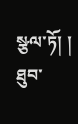སྩལ་ཏོ། །
ཐུབ་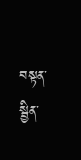བསྟན་སྦྱིན་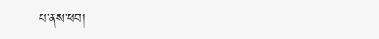པ་ནས་ཕབ།